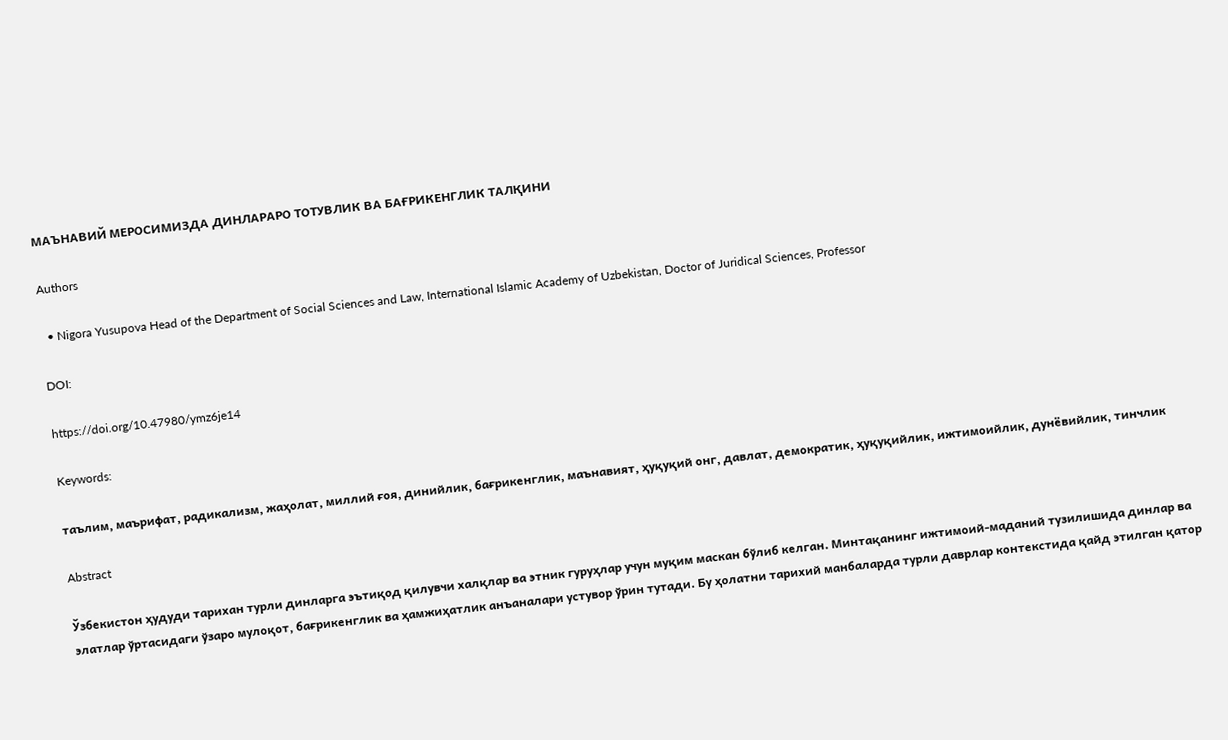МАЪНАВИЙ МЕРОСИМИЗДА ДИНЛАРАРО ТОТУВЛИК ВА БАҒРИКЕНГЛИК ТАЛҚИНИ

Authors

  • Nigora Yusupova Head of the Department of Social Sciences and Law, International Islamic Academy of Uzbekistan, Doctor of Juridical Sciences, Professor

DOI:

https://doi.org/10.47980/ymz6je14

Keywords:

таълим, маърифат, радикализм, жаҳолат, миллий ғоя, динийлик, бағрикенглик, маънавият, ҳуқуқий онг, давлат, демократик, ҳуқуқийлик, ижтимоийлик, дунёвийлик, тинчлик

Abstract

Ўзбекистон ҳудуди тарихан турли динларга эътиқод қилувчи халқлар ва этник гуруҳлар учун муқим маскан бўлиб келган. Минтақанинг ижтимоий-маданий тузилишида динлар ва элатлар ўртасидаги ўзаро мулоқот, бағрикенглик ва ҳамжиҳатлик анъаналари устувор ўрин тутади. Бу ҳолатни тарихий манбаларда турли даврлар контекстида қайд этилган қатор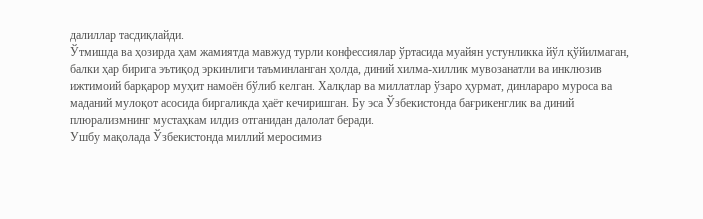далиллар тасдиқлайди.
Ўтмишда ва ҳозирда ҳам жамиятда мавжуд турли конфессиялар ўртасида муайян устунликка йўл қўйилмаган, балки ҳар бирига эътиқод эркинлиги таъминланган ҳолда, диний хилма-хиллик мувозанатли ва инклюзив ижтимоий барқарор муҳит намоён бўлиб келган. Халқлар ва миллатлар ўзаро ҳурмат, динлараро муроса ва маданий мулоқот асосида биргаликда ҳаёт кечиришган. Бу эса Ўзбекистонда бағрикенглик ва диний плюрализмнинг мустаҳкам илдиз отганидан далолат беради.
Ушбу мақолада Ўзбекистонда миллий меросимиз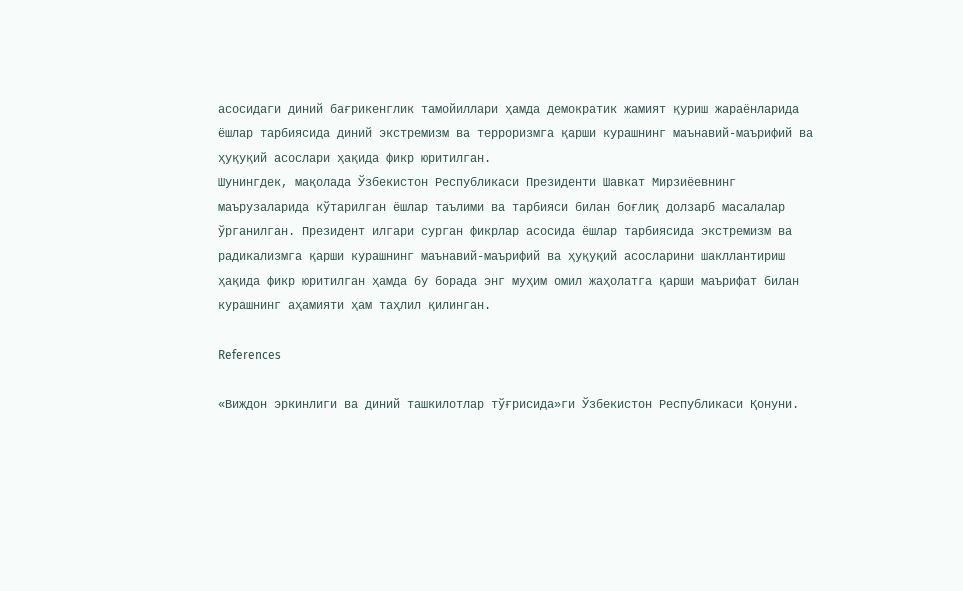асосидаги диний бағрикенглик тамойиллари ҳамда демократик жамият қуриш жараёнларида ёшлар тарбиясида диний экстремизм ва терроризмга қарши курашнинг маънавий-маърифий ва ҳуқуқий асослари ҳақида фикр юритилган.
Шунингдек, мақолада Ўзбекистон Республикаси Президенти Шавкат Мирзиёевнинг маърузаларида кўтарилган ёшлар таълими ва тарбияси билан боғлиқ долзарб масалалар ўрганилган. Президент илгари сурган фикрлар асосида ёшлар тарбиясида экстремизм ва радикализмга қарши курашнинг маънавий-маърифий ва ҳуқуқий асосларини шакллантириш ҳақида фикр юритилган ҳамда бу борада энг муҳим омил жаҳолатга қарши маърифат билан курашнинг аҳамияти ҳам таҳлил қилинган.

References

«Виждон эркинлиги ва диний ташкилотлар тўғрисида»ги Ўзбекистон Республикаси Қонуни.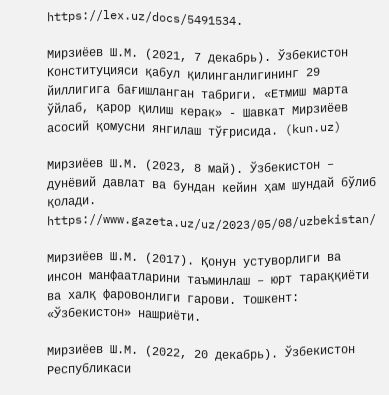https://lex.uz/docs/5491534.

Мирзиёев Ш.М. (2021, 7 декабрь). Ўзбекистон Конституцияси қабул қилинганлигининг 29 йиллигига бағишланган табриги. «Етмиш марта ўйлаб, қарор қилиш керак» - Шавкат Мирзиёев асосий қомусни янгилаш тўғрисида. (kun.uz)

Мирзиёев Ш.М. (2023, 8 май). Ўзбекистон – дунёвий давлат ва бундан кейин ҳам шундай бўлиб қолади. https://www.gazeta.uz/uz/2023/05/08/uzbekistan/

Мирзиёев Ш.М. (2017). Қонун устуворлиги ва инсон манфаатларини таъминлаш – юрт тараққиёти ва халқ фаровонлиги гарови. Тошкент: «Ўзбекистон» нашриёти.

Мирзиёев Ш.М. (2022, 20 декабрь). Ўзбекистон Республикаси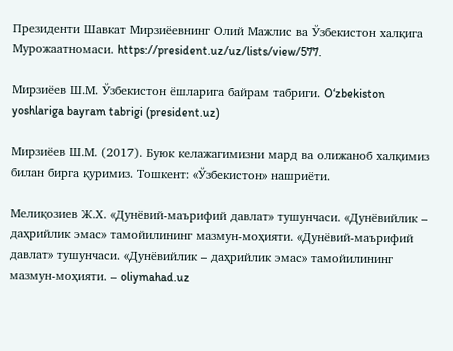Президенти Шавкат Мирзиёевнинг Олий Мажлис ва Ўзбекистон халқига Мурожаатномаси. https://president.uz/uz/lists/view/577.

Мирзиёев Ш.М. Ўзбекистон ёшларига байрам табриги. O‘zbekiston yoshlariga bayram tabrigi (president.uz)

Мирзиёев Ш.М. (2017). Буюк келажагимизни мард ва олижаноб халқимиз билан бирга қуримиз. Тошкент: «Ўзбекистон» нашриёти.

Мелиқозиев Ж.Х. «Дунёвий-маърифий давлат» тушунчаси. «Дунёвийлик – даҳрийлик эмас» тамойилининг мазмун-моҳияти. «Дунёвий-маърифий давлат» тушунчаси. «Дунёвийлик – даҳрийлик эмас» тамойилининг мазмун-моҳияти. – oliymahad.uz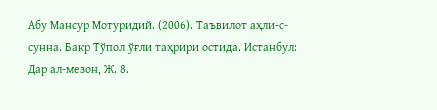Абу Мансур Мотуридий. (2006). Таъвилот аҳли-с-сунна. Бакр Тўпол ўғли таҳрири остида. Истанбул: Дар ал-мезон, Ж. 8.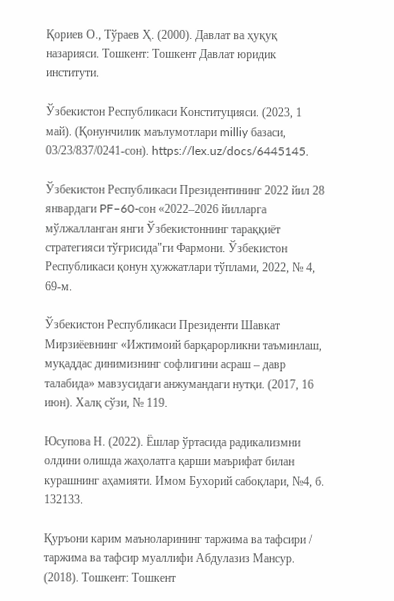Қориев О., Тўраев Ҳ. (2000). Давлат ва ҳуқуқ назарияси. Тошкент: Тошкент Давлат юридик институти.

Ўзбекистон Республикаси Конституцияси. (2023, 1 май). (Қонунчилик маълумотлари milliy базаси, 03/23/837/0241-сон). https://lex.uz/docs/6445145.

Ўзбекистон Республикаси Президентининг 2022 йил 28 январдаги PF–60-сон «2022–2026 йилларга мўлжалланган янги Ўзбекистоннинг тараққиёт стратегияси тўғрисида"ги Фармони. Ўзбекистон Республикаси қонун ҳужжатлари тўплами, 2022, № 4, 69-м.

Ўзбекистон Республикаси Президенти Шавкат Мирзиёевнинг «Ижтимоий барқарорликни таъминлаш, муқаддас динимизнинг софлигини асраш – давр талабида» мавзусидаги анжумандаги нутқи. (2017, 16 июн). Халқ сўзи, № 119.

Юсупова Н. (2022). Ёшлар ўртасида радикализмни олдини олишда жаҳолатга қарши маърифат билан курашнинг аҳамияти. Имом Бухорий сабоқлари, №4, б. 132133.

Қуръони карим маъноларининг таржима ва тафсири / таржима ва тафсир муаллифи Абдулазиз Мансур. (2018). Тошкент: Тошкент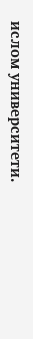ислом университети.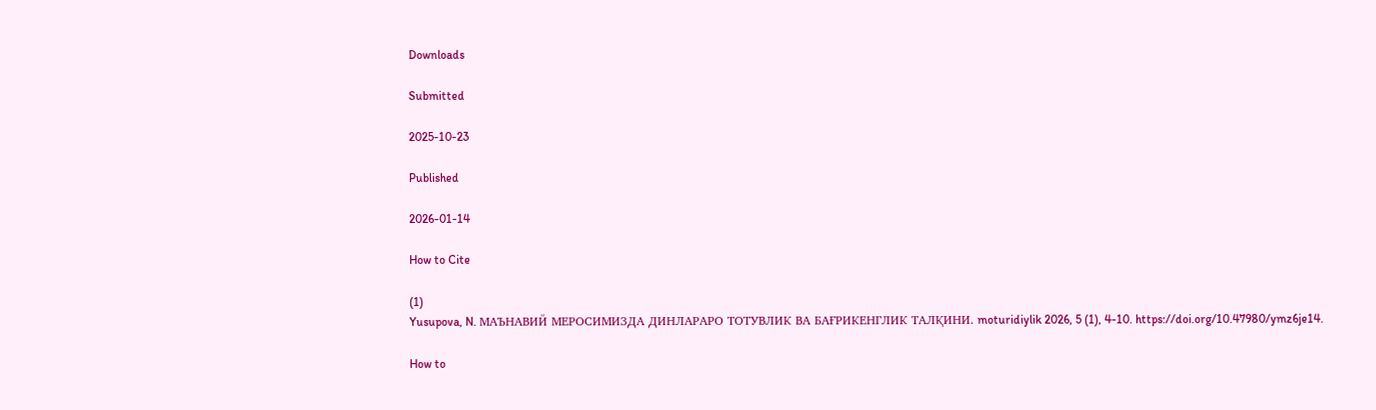Downloads

Submitted

2025-10-23

Published

2026-01-14

How to Cite

(1)
Yusupova, N. МАЪНАВИЙ МЕРОСИМИЗДА ДИНЛАРАРО ТОТУВЛИК ВА БАҒРИКЕНГЛИК ТАЛҚИНИ. moturidiylik 2026, 5 (1), 4-10. https://doi.org/10.47980/ymz6je14.

How to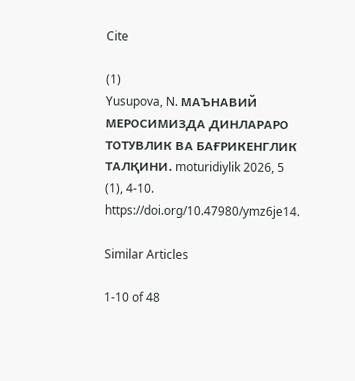Cite

(1)
Yusupova, N. МАЪНАВИЙ МЕРОСИМИЗДА ДИНЛАРАРО ТОТУВЛИК ВА БАҒРИКЕНГЛИК ТАЛҚИНИ. moturidiylik 2026, 5 (1), 4-10. https://doi.org/10.47980/ymz6je14.

Similar Articles

1-10 of 48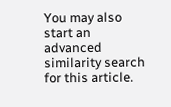You may also start an advanced similarity search for this article.